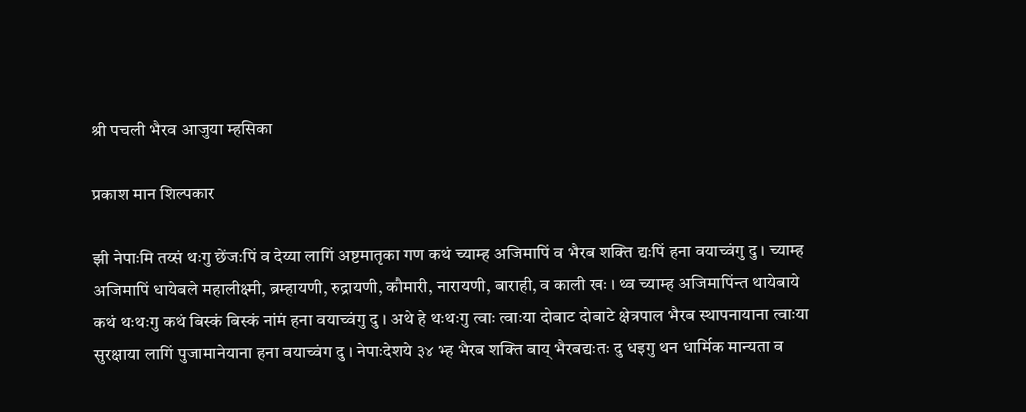श्री पचली भैरव आजुया म्हसिका

प्रकाश मान शिल्पकार

झी नेपाःमि तय्सं थःगु छेंजःपिं व देय्या लागिं अष्टमातृका गण कथं च्याम्ह अजिमापिं व भैरब शक्ति द्यःपिं हना वयाच्वंगु दु । च्याम्ह अजिमापिं धायेबले महालीक्ष्मी, ब्रम्हायणी, रुद्रायणी, कौमारी, नारायणी, बाराही, व काली खः । थ्व च्याम्ह अजिमापिंन्त थायेबाये कथं थःथःगु कथं बिस्कं बिस्कं नांमं हना वयाच्वंगु दु । अथे हे थःथःगु त्वाः त्वाःया दोबाट दोबाटे क्षेत्रपाल भैरब स्थापनायाना त्वाःया सुरक्षाया लागिं पुजामानेयाना हना वयाच्वंग दु । नेपाःदेशये ३४ भ्ह भैरब शक्ति बाय् भैरबद्यःतः दु धइगु थन धार्मिक मान्यता व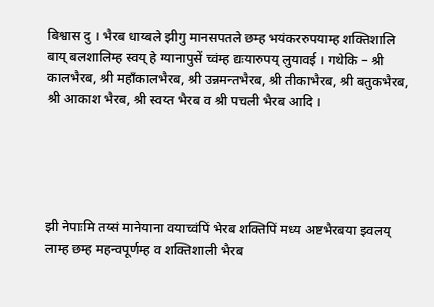बिश्वास दु । भैरब धाय्बले झीगु मानसपतले छम्ह भयंकररुपयाम्ह शक्तिशालि बाय् बलशालिम्ह स्वय् हे ग्यानापुसें च्वंम्ह द्यःयारुपय् लुयावई । गथेकि – श्री कालभैरब, श्री महाँकालभैरब, श्री उन्नमन्तभैरब, श्री तीकाभैरब, श्री बतुकभैरब, श्री आकाश भैरब, श्री स्वय्त भैरब व श्री पचली भैरब आदि ।





झी नेपाःमि तय्सं मानेयाना वयाच्वंपिं भेरब शक्तिपिं मध्य अष्टभैरबया झ्वलय् लाम्ह छम्ह महन्वपूर्णम्ह व शक्तिशाली भैरब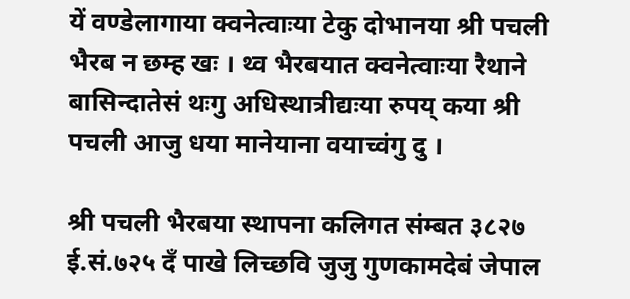यें वण्डेलागाया क्वनेत्वाःया टेकु दोभानया श्री पचली भैरब न छम्ह खः । थ्व भैरबयात क्वनेत्वाःया रैथाने बासिन्दातेसं थःगु अधिस्थात्रीद्यःया रुपय् कया श्री पचली आजु धया मानेयाना वयाच्वंगु दु ।

श्री पचली भैरबया स्थापना कलिगत संम्बत ३८२७ ई.सं.७२५ दँ पाखे लिच्छवि जुजु गुणकामदेबं जेपाल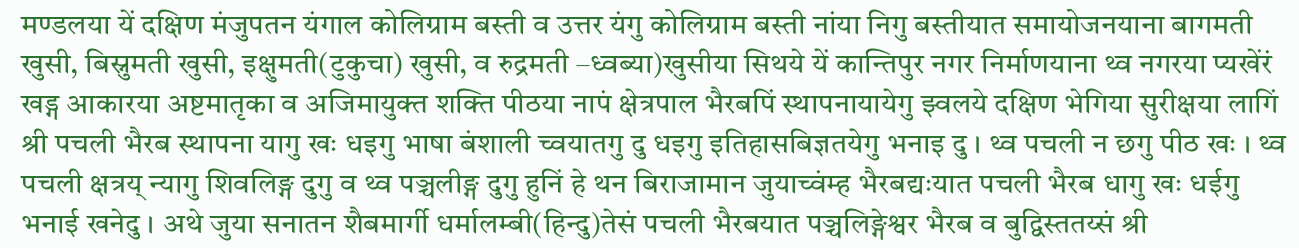मण्डलया यें दक्षिण मंजुपतन यंगाल कोलिग्राम बस्ती व उत्तर यंगु कोलिग्राम बस्ती नांया निगु बस्तीयात समायोजनयाना बागमती खुसी, बिस्नुमती खुसी, इक्षुमती(टुकुचा) खुसी, व रुद्रमती –ध्वब्या)खुसीया सिथये यें कान्तिपुर नगर निर्माणयाना थ्व नगरया प्यखेंरं खड्ग आकारया अष्टमातृका व अजिमायुक्त शक्ति पीठया नापं क्षेत्रपाल भैरबपिं स्थापनायायेगु झ्वलये दक्षिण भेगिया सुरीक्षया लागिं श्री पचली भैरब स्थापना यागु खः धइगु भाषा बंशाली च्वयातगु दु धइगु इतिहासबिज्ञतयेगु भनाइ दु । थ्व पचली न छगु पीठ खः । थ्व पचली क्षत्रय् न्यागु शिवलिङ्ग दुगु व थ्व पञ्चलीङ्ग दुगु हुनिं हे थन बिराजामान जुयाच्वंम्ह भैरबद्यःयात पचली भैरब धागु खः धईगु भनाई खनेदु । अथे जुया सनातन शैबमार्गी धर्मालम्बी(हिन्दु)तेसं पचली भैरबयात पञ्चलिङ्गेश्वर भैरब व बुद्विस्ततय्सं श्री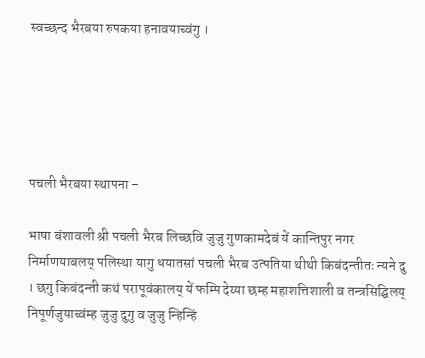स्वच्छन्द भैरबया रुपकया हनावयाच्वंगु ।





पचली भैरबया स्थापना –

भाषा बंशावली श्री पचली भैरब लिच्छवि जुजु गुणकामदेबं यें कान्तिपुर नगर निर्माणयाबलय् पलिस्था यागु धयातसां पचली भैरब उत्पतिया थीथी किबंदन्तीतः न्यने दु । छगु किबंदन्ती कथं परापूवंकालय् यें फम्पि देय्या छम्ह महाशत्तिशाली व तन्त्रसिद्घिलय् निपूर्णजुयाच्वंम्ह जुजु दुगु व जुजु न्हिन्हिं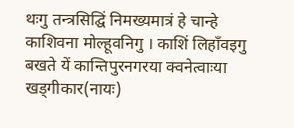थःगु तन्त्रसिद्घिं निमख्यमात्रं हे चान्हे काशिवना मोल्हूवनिगु । काशिं लिहाँवइगु बखते यें कान्तिपुरनगरया क्वनेत्वाःया खड्गीकार(नायः)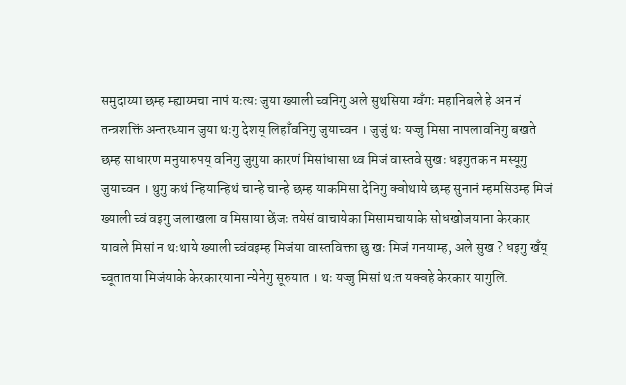समुदाय्या छम्ह म्ह्याय्मचा नापं यःत्यः जुया ख्याली च्वनिगु अले सुथसिया ग्वँगः महानिबले हे अन नं तन्त्रशक्तिं अन्तरध्यान जुया थःगु देशय् लिहाँवनिगु जुयाच्वन । जुजुं थः यज्जु मिसा नापलावनिगु बखते छम्ह साधारण मनुयारुपय् वनिगु जुगुया कारणं मिसांधासा थ्व मिजं वास्तवे सुखः धइगुतक न मस्यूगु जुयाच्वन । थुगु कथं न्हियान्हिथं चान्हे चान्हे छम्ह याकमिसा देनिगु क्वोथाये छम्ह सुनानं म्हमसिउम्ह मिजं ख्याली च्वं वइगु जलाखला व मिसाया छेंजः तयेसं वाचायेका मिसामचायाके सोधखोजयाना केरकार यावले मिसां न थःथाये ख्याली च्वंवइम्ह मिजंया वास्तविक्ता छु खः मिजं गनयाम्ह, अले सुख ? धइगु खँय् च्वूतातया मिजंयाके केरकारयाना न्येनेगु सूरुयात । थः यज्जु मिसां थःत यक्वहे केरकार यागुलि.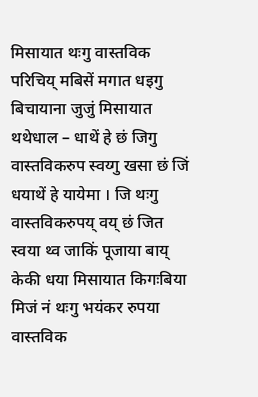मिसायात थःगु वास्तविक परिचिय् मबिसें मगात धइगु बिचायाना जुजुं मिसायात थथेधाल – धाथें हे छं जिगु वास्तविकरुप स्वय्गु खसा छं जिं धयाथें हे यायेमा । जि थःगु वास्तविकरुपय् वय् छं जित स्वया थ्व जाकिं पूजाया बाय् केकी धया मिसायात किगःबिया मिजं नं थःगु भयंकर रुपया वास्तविक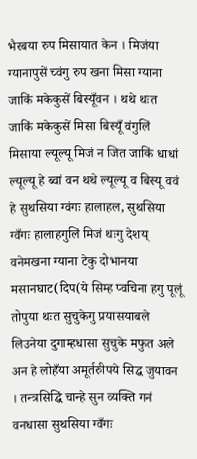भैरबया रुप मिसायात केन । मिजंया ग्यानापुसें च्वंगु रुप खना मिसा ग्याना जाकिं मकेकुसें बिस्यूँवन । थथे थःत जाकिं मकेकुसें मिसा बिस्यूँ वंगुलिं मिसाया ल्यूल्यू मिजं न जित जाकिं धाधां ल्यूल्यू हे ब्वां वन थथे ल्यूल्यू व बिस्यू ववं हे सुथसिया ग्वंगः हालाहल, सुथसिया ग्वँगः हालाहगुलिं मिजं थःगु देशय् वनेमखना ग्याना टेकु दोभानया मसानघाट(दिप(ये सिम्ह प्वचिना हगु पूलूं तोपुया थःत सुचुकेगु प्रयासयाबले लिउनेया दुगाम्हधासा सुचुके मफुत अले अन हे लोहँया अमूर्तरुीपये सिद्घ जुयावन । तन्त्रसिद्घिं चान्हे सुन व्यक्ति गनं वनधासा सुथसिया ग्वँगः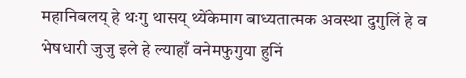महानिबलय् हे थःगु थासय् थ्येंकेमाग बाध्यतात्मक अवस्था दुगुलिं हे व भेषधारी जुजु इले हे ल्याहाँ वनेमफुगुया हुनिं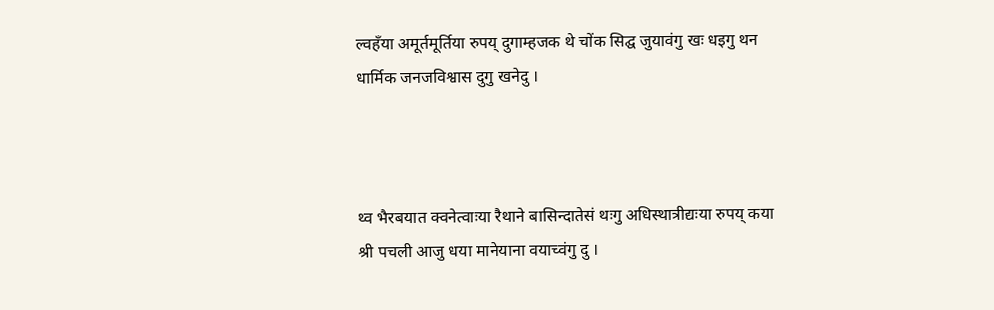ल्वहँया अमूर्तमूर्तिया रुपय् दुगाम्हजक थे चोंक सिद्घ जुयावंगु खः धइगु थन धार्मिक जनजविश्वास दुगु खनेदु ।



थ्व भैरबयात क्वनेत्वाःया रैथाने बासिन्दातेसं थःगु अधिस्थात्रीद्यःया रुपय् कया श्री पचली आजु धया मानेयाना वयाच्वंगु दु ।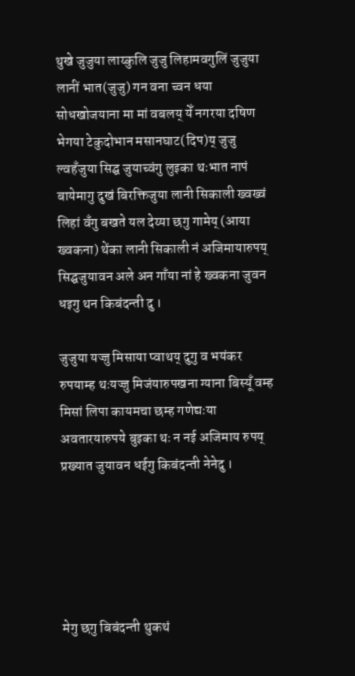थुखे जुजुया लाय्कुलि जुजु लिहामवगुलिं जुजुया लानीं भात(जुजु) गन वना च्वन धया सोधखोजयाना मा मां वबलय् येँ नगरया दषिण भेगया टेकुदोभान मसानघाट(दिप)य् जुजु ल्वहँजुया सिद्घ जुयाच्वंगु लुइका थःभात नापं बायेमागु दुखं बिरक्तिजुया लानी सिकाली ख्वख्वं लिहां वँगु बखते यल देय्या छगु गामेय् (आया ख्वकना) थेंका लानी सिकाली नं अजिमायारुपय् सिद्घजुयावन अले अन गाँया नां हे ख्वकना जुवन धइगु थन किबंदन्ती दु ।

जुजुया यज्जु मिसाया प्वाथय् दुगु व भयंकर रुपयाम्ह थःयज्जु मिजंयारुपखना ग्याना बिस्यूँ वम्ह मिसां लिपा कायमचा छम्ह गणेद्यःया अवतारयारुपये बुइका थः न नई अजिमाय रुपय् प्रख्यात जुयावन धईगु किबंदन्ती नेनेदु ।





मेगु छगु बिबंदन्ती थुकथं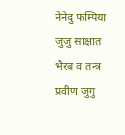नेनेदु फम्पिया जुजु साक्षात भैरब व तन्त्र प्रवीण जुगु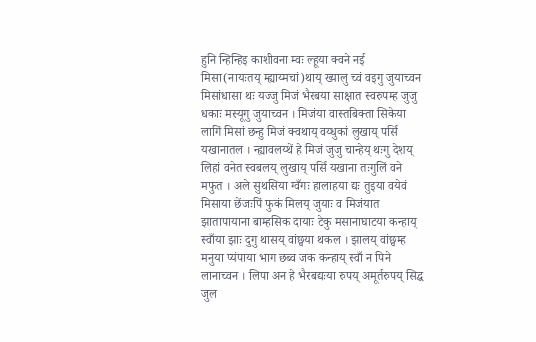हुनि न्हिन्हिइ काशीवना म्वः ल्हूया क्वने नई मिसा(नायःतय् म्ह्याय्मचां)थाय् ख्यालु च्वं वइगु जुयाच्वन मिसांधासा थः यज्जु मिजं भैरबया साक्षात स्वरुपम्ह जुजु धकाः मस्यूगु जुयाच्वन । मिजंया वास्तबिक्ता सिकेया लागिं मिसां छन्हु मिजं क्वथाय् वय्धुकां लुखाय् पर्सि यखानातल । न्ह्यावलय्थें हे मिजं जुजु चान्हेय् थःगु देशय् लिहां वनेत स्वबलय् लुखाय् पर्सि यखाना तःगुलिं वने मफुत । अले सुथसिया ग्वँगः हालाहया द्यः तुइया वयेवं मिसाया छेंजःपिं फुकं मिलय् जुयाः व मिजंयात झातापायाना बाम्हसिक दायाः टेकु मसानाघाटया कन्हाय् स्वाँया झाः दुगु थासय् वांछ्वया थकल । झालय् वांछ्वम्ह मनुया प्यंपाया भाग छब्व जक कन्हाय् स्वाँ न पिने लानाच्वन । लिपा अन हे भैरबद्यःया रुपय् अमूर्तरुपय् सिद्घ जुल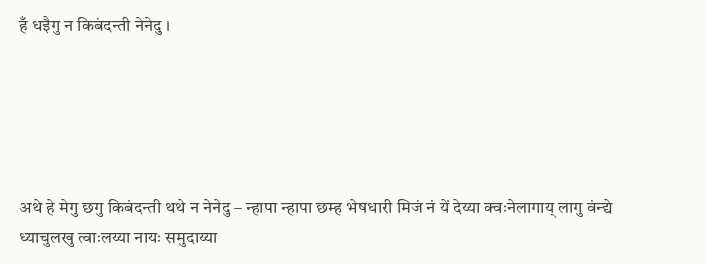हँ धइैगु न किबंदन्ती नेनेदु ।





अथे हे मेगु छगु किबंदन्ती थथे न नेनेदु – न्हापा न्हापा छम्ह भेषधारी मिजं नं यें देय्या क्वःनेलागाय् लागु वंन्द्ये ध्याचुलखु त्वाःलय्या नायः समुदाय्या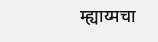म्ह्याय्मचा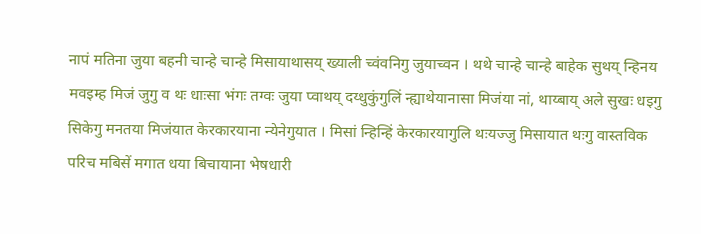नापं मतिना जुया बहनी चान्हे चान्हे मिसायाथासय् ख्याली च्वंवनिगु जुयाच्वन । थथे चान्हे चान्हे बाहेक सुथय् न्हिनय मवइम्ह मिजं जुगु व थः धाःसा भंगः तग्वः जुया प्वाथय् दय्धुकुंगुलिं न्ह्याथेयानासा मिजंया नां, थाय्बाय् अले सुखः धइगु सिकेगु मनतया मिजंयात केरकारयाना न्येनेगुयात । मिसां न्हिन्हिं केरकारयागुलि थःयज्जु मिसायात थःगु वास्तविक परिच मबिसें मगात धया बिचायाना भेषधारी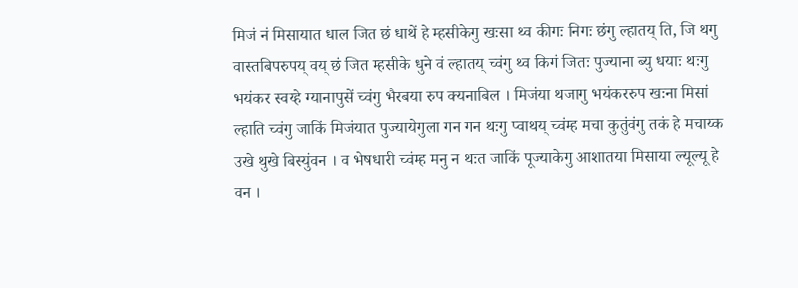मिजं नं मिसायात धाल जित छं धाथें हे म्हसीकेगु खःसा थ्व कीगः निगः छंगु ल्हातय् ति, जि थगु वास्तबिपरुपय् वय् छं जित म्हसीके धुने वं ल्हातय् च्वंगु थ्व किगं जितः पुज्याना ब्यु धयाः थःगु भयंकर स्वय्हे ग्यानापुसें च्वंगु भैरबया रुप क्यनाबिल । मिजंया थजागु भयंकररुप खःना मिसां ल्हाति च्वंगु जाकिं मिजंयात पुज्यायेगुला गन गन थःगु प्वाथय् च्वंम्ह मचा कुतुंवंगु तकं हे मचाय्क उखे थुखे बिस्युंवन । व भेषधारी च्वंम्ह मनु न थःत जाकिं पूज्याकेगु आशातया मिसाया ल्यूल्यू हे वन ।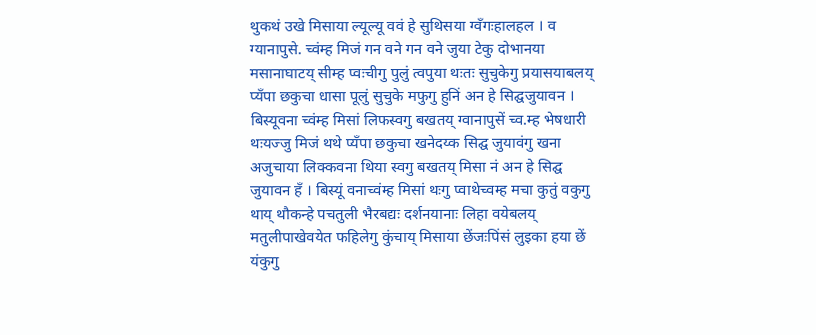थुकथं उखे मिसाया ल्यूल्यू ववं हे सुथिसया ग्वँगःहालहल । व ग्यानापुसे. च्वंम्ह मिजं गन वने गन वने जुया टेकु दोभानया मसानाघाटय् सीम्ह प्वःचीगु पुलुं त्वपुया थःतः सुचुकेगु प्रयासयाबलय् प्यँपा छकुचा धासा पूलुं सुचुके मफुगु हुनिं अन हे सिद्घजुयावन । बिस्यूवना च्वंम्ह मिसां लिफस्वगु बखतय् ग्वानापुसें च्व.म्ह भेषधारी थःयज्जु मिजं थथे प्यँपा छकुचा खनेदय्क सिद्घ जुयावंगु खना अजुचाया लिक्कवना थिया स्वगु बखतय् मिसा नं अन हे सिद्घ जुयावन हँ । बिस्यूं वनाच्वंम्ह मिसां थःगु प्वाथेच्वम्ह मचा कुतुं वकुगु थाय् थौकन्हे पचतुली भैरबद्यः दर्शनयानाः लिहा वयेबलय् मतुलीपाखेवयेत फहिलेगु कुंचाय् मिसाया छेंजःपिंसं लुइका हया छें यंकुगु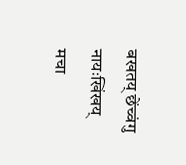बखतय् छेंच्वंगु नायःखिंखय् मचा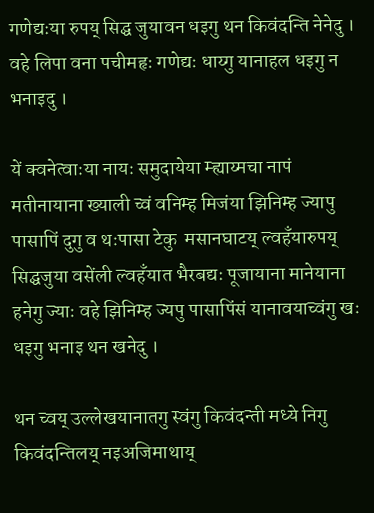गणेद्यःया रुपय् सिद्घ जुयावन धइगु थन किवंदन्ति नेनेदु । वहे लिपा वना पचीमहृः गणेद्यः धाय्गु यानाहल धइगु न भनाइदु ।

यें क्वनेत्वाःया नायः समुदायेया म्ह्याय्मचा नापं मतीनायाना ख्याली च्वं वनिम्ह मिजंया झिनिम्ह ज्यापु पासापिं दुगु व थःपासा टेकु  मसानघाटय् ल्वहँयारुपय् सिद्घजुया वसेंली ल्वहँयात भैरबद्यः पूजायाना मानेयाना हनेगु ज्याः वहे झिनिम्ह ज्यपु पासापिंसं यानावयाच्वंगु खः धइगु भनाइ थन खनेदु ।

थन च्वय् उल्लेखयानातगु स्वंगु किवंदन्ती मध्ये निगु किवंदन्तिलय् नइअजिमाथाय्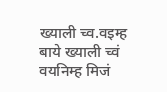ख्याली च्व.वइम्ह बाये ख्याली च्वं वयनिम्ह मिजं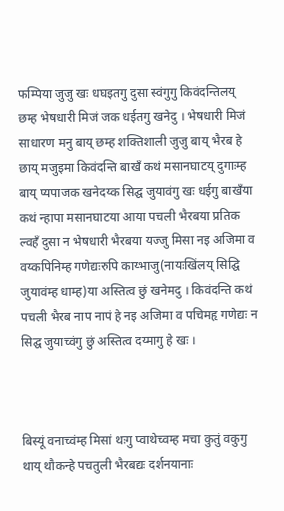फम्पिया जुजु खः धघइतगु दुसा स्वंगुगु किवंदन्तिलय् छम्ह भेषधारी मिजं जक धईतगु खनेदु । भेषधारी मिजं साधारण मनु बाय् छम्ह शक्तिशाली जुजु बाय् भैरब हे छाय् मजुइमा किवंदन्ति बाखँ कथं मसानघाटय् दुगाःम्ह बाय् प्यपाजक खनेदय्क सिद्घ जुयावंगु खः धईगु बाखँया कथं न्हापा मसानघाटया आया पचली भैरबया प्रतिक ल्वहँ दुसा न भेषधारी भैरबया यज्जु मिसा नइ अजिमा व वय्कपिनिम्ह गणेद्यःरुपि काय्भाजु(नायःखिंलय् सिद्घि जुयावंम्ह धाम्ह)या अस्तित्व छुं खनेमदु । किवंदन्ति कथं पचली भैरब नाप नापं हे नइ अजिमा व पचिमहृ गणेद्यः न सिद्घ जुयाच्वंगु छुं अस्तित्व दय्मागु हे खः ।



बिस्यूं वनाच्वंम्ह मिसां थःगु प्वाथेच्वम्ह मचा कुतुं वकुगु थाय् थौकन्हे पचतुली भैरबद्यः दर्शनयानाः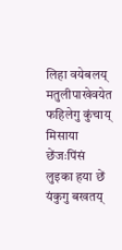लिहा वयेबलय् मतुलीपाखेवयेत फहिलेगु कुंचाय् मिसाया छेंजःपिंसं लुइका हया छें यंकुगु बखतय्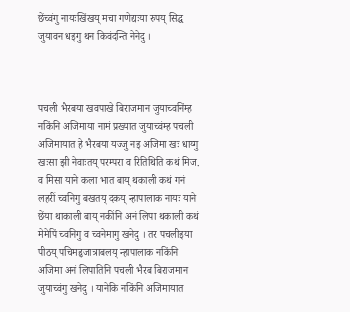छेंच्वंगु नायःखिंखय् मचा गणेद्यःया रुपय् सिद्घ जुयावन धइगु थन किवंदन्ति नेनेदु ।



पचली भैरबया खवपाखे बिराजमान जुयाच्वनिंम्ह नकिंनि अजिमाया नामं प्रख्यात जुयाच्वंम्ह पचली अजिमायात हे भैरबया यज्जु नइ अजिमा खः धाय्गु खःसा झी नेवाःतय् परम्परा व रितिथिति कथं मिज. व मिसा याने कला भात बाय् थकाली कथं गनं लहरीं च्वनिगु बखतय् दकय् न्हापालाक नायः याने छेंया थाकाली बाय् नकींनि अनं लिपा थकाली कथं मेमेपिं च्वनिगु व च्वनेमागु खनेदु । तर पचलीइया पीठय् पचिमहृजात्राबलय् न्हापालाक नकिंनि अजिमा अनं लिपातिनि पचली भैरब बिराजमान जुयाच्वंगु खनेदु । यानेकि नकिंनि अजिमायात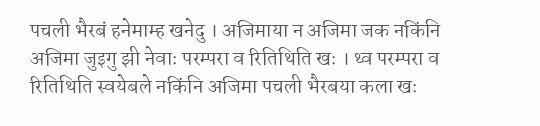पचली भैरबं हनेमाम्ह खनेदु । अजिमाया न अजिमा जक नकिंनि अजिमा जुइगु झी नेवाः परम्परा व रितिथिति खः । थ्व परम्परा व रितिथिति स्वयेबले नकिंनि अजिमा पचली भैरबया कला खः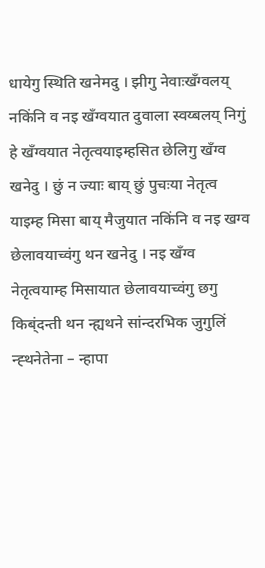धायेगु स्थिति खनेमदु । झीगु नेवाःखँग्वलय् नकिंनि व नइ खँग्वयात दुवाला स्वय्बलय् निगुं हे खँग्वयात नेतृत्वयाइम्हसित छेलिगु खँग्व खनेदु । छुं न ज्याः बाय् छुं पुचःया नेतृत्व याइम्ह मिसा बाय् मैजुयात नकिंनि व नइ खग्व छेलावयाच्वंगु थन खनेदु । नइ खँग्व नेतृत्वयाम्ह मिसायात छेलावयाच्वंगु छगु किब्ंदन्ती थन न्ह्यथने सांन्दरभिक जुगुलिं न्ह्थनेतेना – न्हापा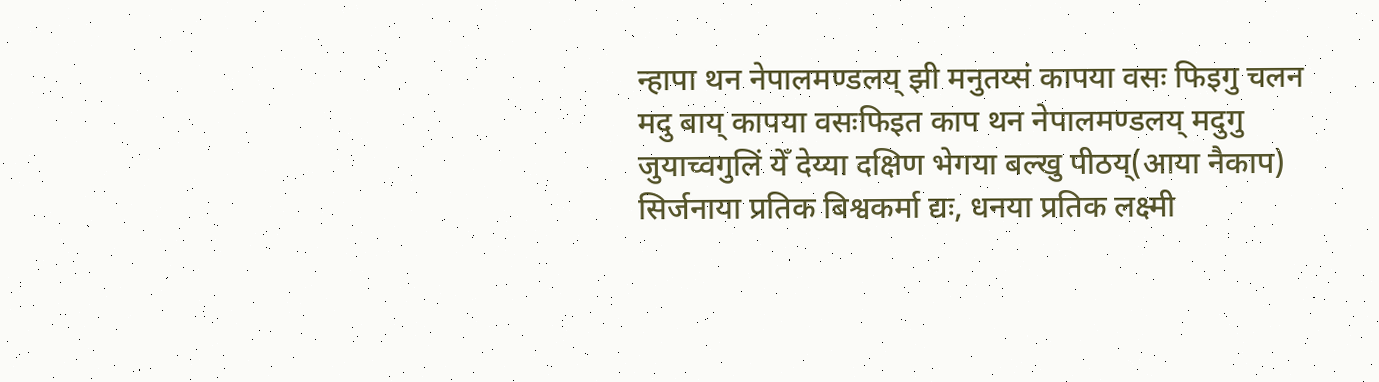न्हापा थन नेपालमण्डलय् झी मनुतय्सं कापया वसः फिइगु चलन मदु बाय् कापया वसःफिइत काप थन नेपालमण्डलय् मदुगु जुयाच्वगुलिं येँ देय्या दक्षिण भेगया बल्खु पीठय्(आया नैकाप) सिर्जनाया प्रतिक बिश्वकर्मा द्यः, धनया प्रतिक लक्ष्मी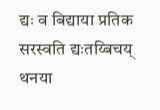द्यः व बिद्याया प्रतिक सरस्वति द्यःतय्बिचय् थनया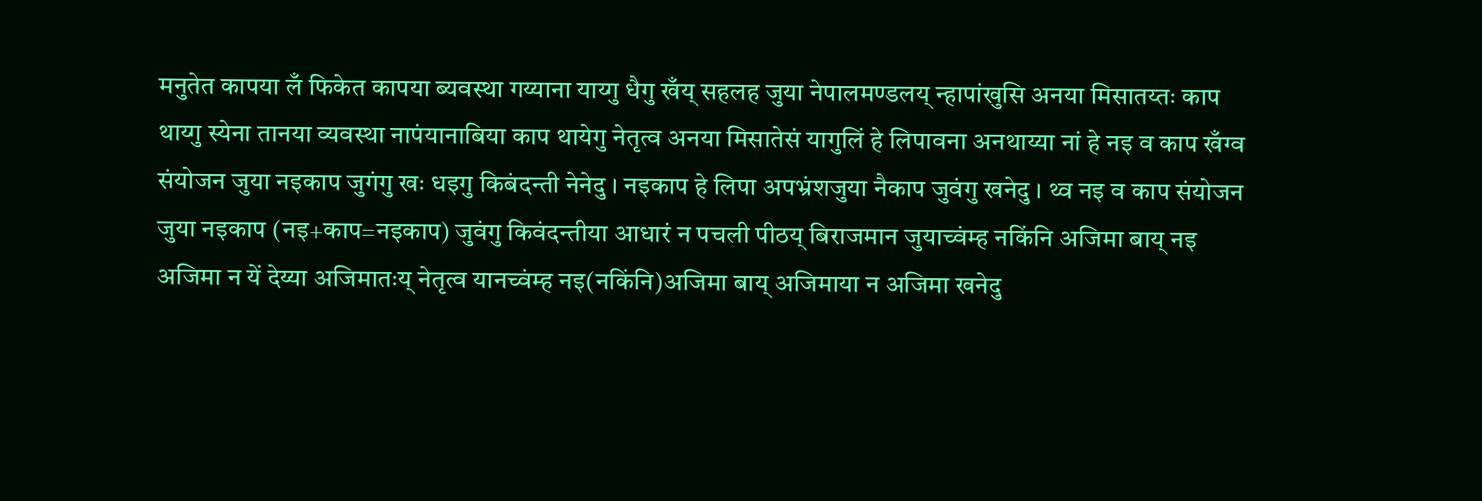मनुतेत कापया लँ फिकेत कापया ब्यवस्था गय्याना याय्गु धैगु खँय् सहलह जुया नेपालमण्डलय् न्हापांखुसि अनया मिसातय्तः काप थाय्गु स्येना तानया व्यवस्था नापंयानाबिया काप थायेगु नेतृत्व अनया मिसातेसं यागुलिं हे लिपावना अनथाय्या नां हे नइ व काप खँग्व संयोजन जुया नइकाप जुगंगु खः धइगु किबंदन्ती नेनेदु । नइकाप हे लिपा अपभ्रंशजुया नैकाप जुवंगु खनेदु । थ्व नइ व काप संयोजन जुया नइकाप (नइ+काप=नइकाप) जुवंगु किवंदन्तीया आधारं न पचली पीठय् बिराजमान जुयाच्वंम्ह नकिंनि अजिमा बाय् नइ अजिमा न यें देय्या अजिमातःय् नेतृत्व यानच्वंम्ह नइ(नकिंनि)अजिमा बाय् अजिमाया न अजिमा खनेदु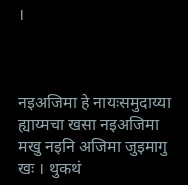।



नइअजिमा हे नायःसमुदाय्या ह्याय्मचा खसा नइअजिमा मखु नइनि अजिमा जुइमागु खः । थुकथं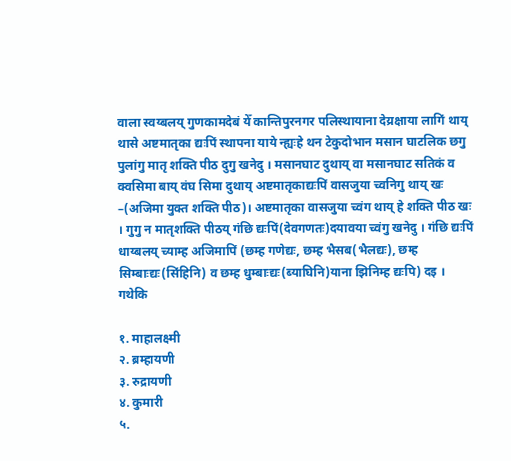वाला स्वय्बलय् गुणकामदेबं येँ कान्तिपुरनगर पलिस्थायाना देय्रक्षाया लागिं थाय् थासे अष्टमातृका द्यःपिं स्थापना याये न्ह्यःहे थन टेकुदोभान मसान घाटलिक छगु पुलांगु मातृ शक्ति पीठ दुगु खनेदु । मसानघाट दुथाय् वा मसानघाट सतिकं व क्वसिमा बाय् वंघ सिमा दुथाय् अष्टमातृकाद्यःपिं वासजुया च्वनिगु थाय् खः –(अजिमा युक्त शक्ति पीठ)। अष्टमातृका वासजुया च्वंग थाय् हे शक्ति पीठ खः । गुगु न मातृशक्ति पीठय् गंछि द्यःपिं(देवगणतः)दयावया च्वंगु खनेदु । गंछि द्यःपिं धाय्बलय् च्याम्ह अजिमापिं (छम्ह गणेद्यः, छम्ह भैसब(भैलद्यः), छम्ह सिम्बाःद्यः(सिंहिनि) व छम्ह धुम्बाःद्यः(ब्याघिनि)याना झिनिम्ह द्यःपि) दइ । गथेकि

१. माहालक्ष्मी
२. ब्रम्हायणी
३. रुद्रायणी
४. कुमारी
५.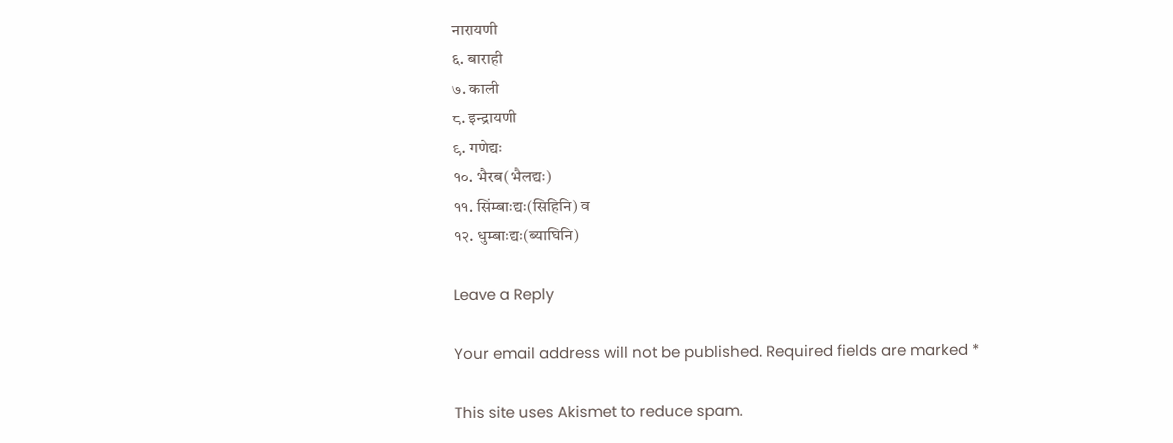नारायणी
६. बाराही
७. काली
८. इन्द्रायणी
९. गणेद्यः
१०. भैरब(भैलद्यः)
११. सिंम्बाःद्यः(सिहिनि) व
१२. धुम्बाःद्यः(ब्याघिनि)

Leave a Reply

Your email address will not be published. Required fields are marked *

This site uses Akismet to reduce spam.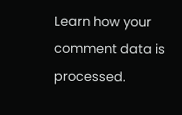Learn how your comment data is processed.